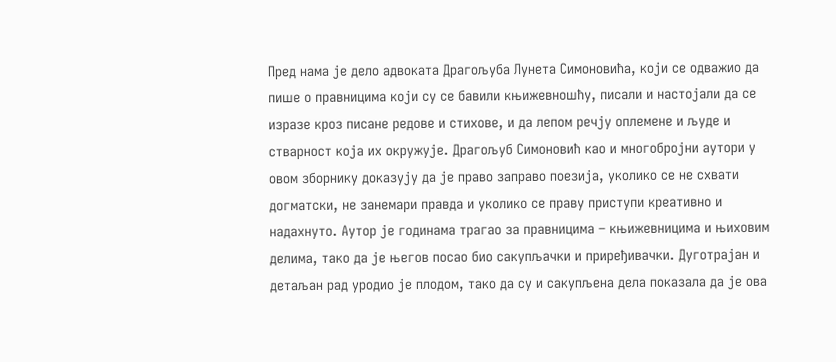Пред нама је дело адвоката Драгољуба Лунета Симоновића, који се одважио да пише о правницима који су се бавили књижевношћу, писали и настојали да се изразе кроз писане редове и стихове, и да лепом речју оплемене и људе и стварност која их окружује. Драгољуб Симоновић као и многобројни аутори у овом зборнику доказују да је право заправо поезија, уколико се не схвати догматски, не занемари правда и уколико се праву приступи креативно и надахнуто. Аутор је годинама трагао за правницима – књижевницима и њиховим делима, тако да је његов посао био сакупљачки и приређивачки. Дуготрајан и детаљан рад уродио је плодом, тако да су и сакупљена дела показала да је ова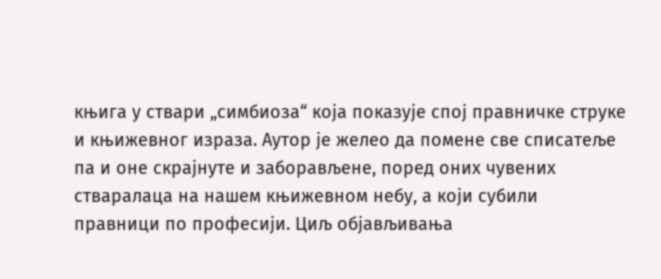књига у ствари „симбиоза“ која показује спој правничке струке и књижевног израза. Аутор је желео да помене све списатеље па и оне скрајнуте и заборављене, поред оних чувених стваралаца на нашем књижевном небу, а који субили правници по професији. Циљ објављивања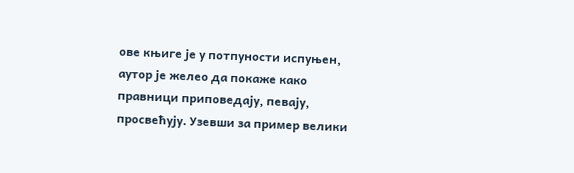ове књиге је у потпуности испуњен, аутор је желео да покаже како правници приповедају, певају, просвећују. Узевши за пример велики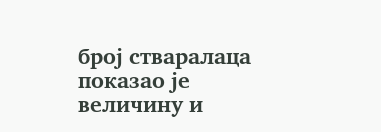број стваралаца показао је величину и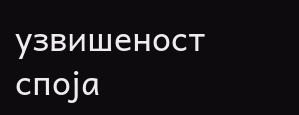узвишеност споја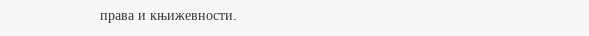права и књижевности.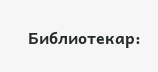Библиотекар: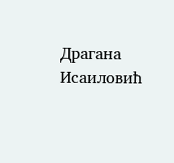Драгана Исаиловић